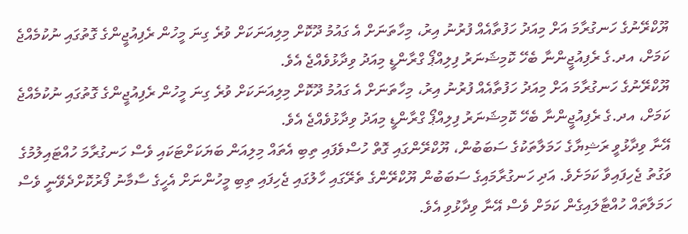ޔޫކްރޭނުގެ ހަނގުރާމަ އަށް މިއަދު ހަފުތާއެއް ފުރުނު އިރު، މިހާތަނަށް އެ ގައުމު ދޫކޮށް މިލިއަނަކަށް ވުރެ ގިނަ މީހުން ރެފިއުޖީންގެ ގޮތުގައި ނުކުމެއްޖެ ކަމަށް، އދ.ގެ ރެފިއުޖީންނާ ބެހޭ ކޮމިޝަނަރު ފިލިއްޕޯ ގްރާންޑީ މިއަދު ވިދާޅުވެއްޖެ އެވެ.
ޔޫކްރޭނުގެ ހަނގުރާމަ އަށް މިއަދު ހަފުތާއެއް ފުރުނު އިރު، މިހާތަނަށް އެ ގައުމު ދޫކޮށް މިލިއަނަކަށް ވުރެ ގިނަ މީހުން ރެފިއުޖީންގެ ގޮތުގައި ނުކުމެއްޖެ ކަމަށް، އދ.ގެ ރެފިއުޖީންނާ ބެހޭ ކޮމިޝަނަރު ފިލިއްޕޯ ގްރާންޑީ މިއަދު ވިދާޅުވެއްޖެ އެވެ.
އޭނާ ވިދާޅުވީ ރަޝިޔާގެ ހަމަލާތަކުގެ ސަބަބުން، ޔޫކްރޭންގައި ގޮތް ހުސްވެފައި ތިބި އެތައް މިލިއަން ބަޔަކަށްޓަކައި ވެސް ހަނގުރާމަ ހުއްޓައިލުމުގެ ވަގުތު ޖެހިފައިވާ ކަމަށެވެ. އަދި ހަނގުރާމައިގެ ސަބަބުން ޔޫކްރޭންގެ ތެރޭގައި ހާލުގައި ޖެހިފައި ތިބި މީހުންނަށް އެހީގެ ސާމާނު ފޯރުކޮށްދެވޭނީ ވެސް ހަމަލާތައް ހުއްޓާލައިގެން ކަމަށް ވެސް އޭނާ ވިދާޅުވި އެވެ.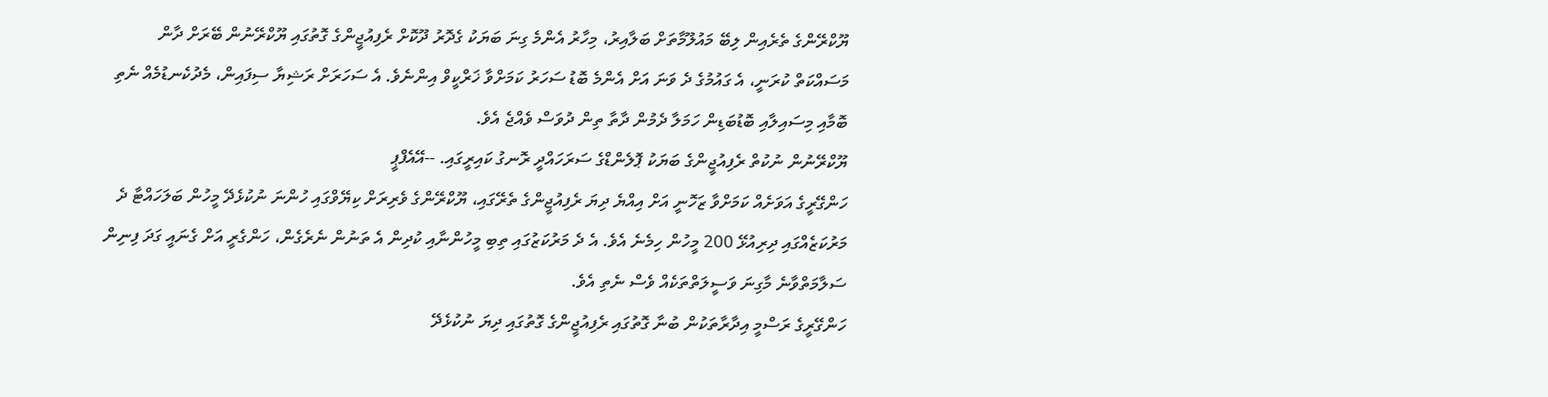ޔޫކްރޭންގެ ތެރެއިން ލިބޭ މައުލޫމާތަށް ބަލާއިރު، މިހާރު އެންމެ ގިނަ ބަޔަކު ގެދޮރު ދޫކޮށް ރެފިއުޖީންގެ ގޮތުގައި ޔޫކްރޭނުން ބޭރަށް ދާން މަސައްކަތް ކުރަނީ، އެ ގައުމުގެ ދެ ވަނަ އަށް އެންމެ ބޮޑު ސަހަރު ކަމަށްވާ ޚަރްކީވް އިންނެވެ. އެ ސަހަރަށް ރަޝިޔާ ސިފައިން، މެދުކެނޑުމެއް ނެތި ބޮމާއި މިސައިލާއި ބޮޑުބަޑިން ހަމަލާ ދެމުން ދާތާ ތިން ދުވަސް ވެއްޖެ އެވެ.
ޔޫކްރޭނުން ނުކުތް ރެފިއުޖީންގެ ބަޔަކު ޕޮލެންޑްގެ ސަރަހައްދީ ރޮނގު ކައިރީގައި. --އޭއެފްޕީ
ހަންގޭރީގެ އަވަށެއް ކަމަށްވާ ޒަހޮނީ އަށް އިއްޔެ ދިޔަ ރެފިއުޖީންގެ ތެރޭގައި، ޔޫކްރޭންގެ ވެރިރަށް ކިޔޭވްގައި ހުންނަ ނުކުޅެދޭ މީހުން ބަލަހައްޓާ ދެ މަރުކަޒެއްގައި ދިރިއުޅޭ 200 މީހުން ހިމެނެ އެވެ. އެ ދެ މަރުކަޒުގައި ތިބި މީހުންނާއި ކުދިން އެ ތަނުން ނެރެގެން، ހަންގެރީ އަށް ގެނައީ ގަދަ ފިނިން ސަލާމަތްވާނެ މާގިނަ ވަސީލަތްތަކެއް ވެސް ނެތި އެވެ.
ހަންގޭރީގެ ރަސްމީ އިދާރާތަކުން ބުނާ ގޮތުގައި ރެފިއުޖީންގެ ގޮތުގައި ދިޔަ ނުކުޅެދޭ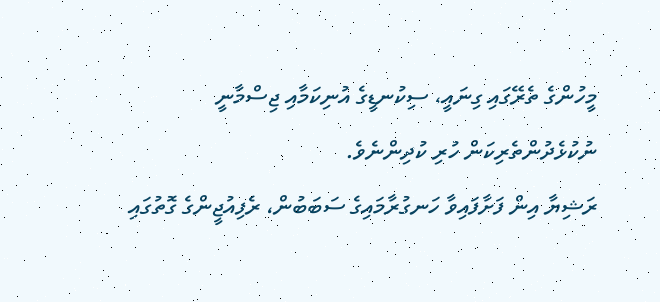މީހުންގެ ތެރޭގައި ގިނައީ، ސިކުނޑީގެ އުނިކަމާއި ޖިސްމާނީ ނުކުޅެދުންތެރިކަން ހުރި ކުދިންނެވެ.
ރަޝިޔާ އިން ފަށާފައިވާ ހަނގުރާމައިގެ ސަބަބުން، ރެފިއުޖީންގެ ގޮތުގައި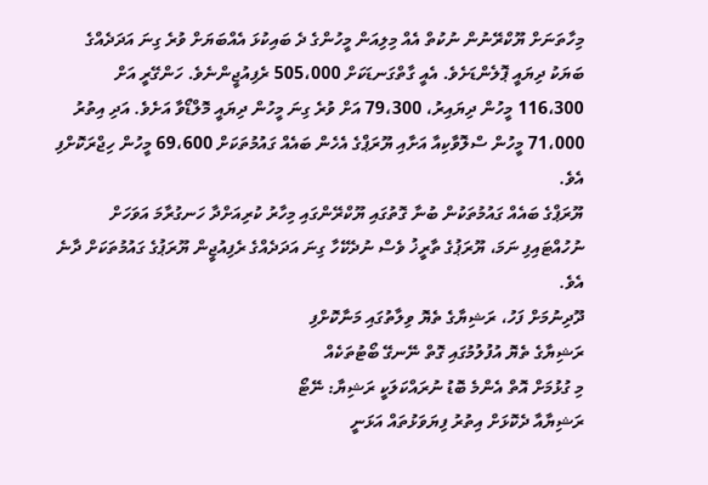މިހާތަނަށް ޔޫކްރޭނުން ނުކުތް އެއް މިލިއަން މީހުންގެ ދެ ބައިކުޅަ އެއްބަޔަށް ވުރެ ގިނަ އަދަދެއްގެ ބަޔަކު ދިޔައީ ޕޮލެންޑަށެވެ. އެއީ ގާތްގަނޑަކަށް 505،000 ރެފިއުޖީންނެވެ. ހަންގޭރީ އަށް 116،300 މީހުން ދިޔައިރު، 79،300 އަށް ވުރެ ގިނަ މީހުން ދިޔައީ މޮލްޑޯވާ އަށެވެ. އަދި އިތުރު 71،000 މީހުން ސްލޮވާކިއާ އަށާއި ޔޫރަޕްގެ އެހެން ބައެއް ގައުމުތަކަށް 69،600 މީހުން ހިޖްރަކޮށްފި އެވެ.
ޔޫރަޕްގެ ބައެއް ގައުމުތަކުން ބުނާ ގޮތުގައި ޔޫކްރޭންގައި މިހާރު ކުރިއަށްދާ ހަނގުރާމަ އަވަހަށް ނުހުއްޓައިފި ނަމަ، ޔޫރަޕުގެ ތާރީޚު ވެސް ނުދެކޭހާ ގިނަ އަދަދެއްގެ ރެފިއުޖީން ޔޫރަޕުގެ ގައުމުތަކަށް ދާނެ އެވެ.
ދޫދިނުމަށް ފަހު، ރަޝިޔާގެ ތެޔޮ ވިލާތުގައި މަނާކޮށްފި
ރަޝިޔާގެ ތެޔޮ އުފުލުމުގައި ގޮތް ނޭނގޭ ބޯޓުތަކެއް
މި ގުޅުމަށް އޮތް އެންމެ ބޮޑު ނުރައްކަލަކީ ރަޝިޔާ: ނޭޓޯ
ރަޝިޔާއާ ދެކޮޅަށް އިތުރު ފިޔަވަޅުތައް އަޅަނީ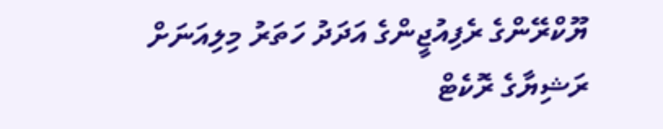ޔޫކްރޭންގެ ރެފިއުޖީންގެ އަދަދު ހަތަރު މިލިއަނަށް
ރަޝިޔާގެ ރޮކެޓް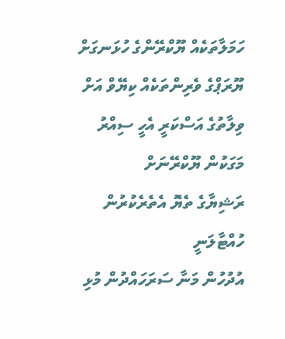ހަމަލާތަކެއް ޔޫކްރޭންގެ ހުޅަނގަށް
ޔޫރަޕްގެ ވެރިންތަކެއް ކިޔޭވް އަށް
ވިލާތުގެ އަސްކަރީ އެހީ ސިއްރު މަގަކުން ޔޫކްރޭނަށް
ރަޝިޔާގެ ތެޔޮ އެތެރެކުރުން ހުއްޓާލަނީ
އުދުހުން މަނާ ސަރަހައްދުން މުޅި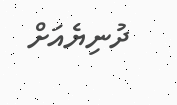ދުނިޔެއަށް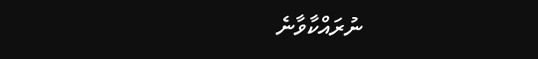ނުރައްކާވާނެ